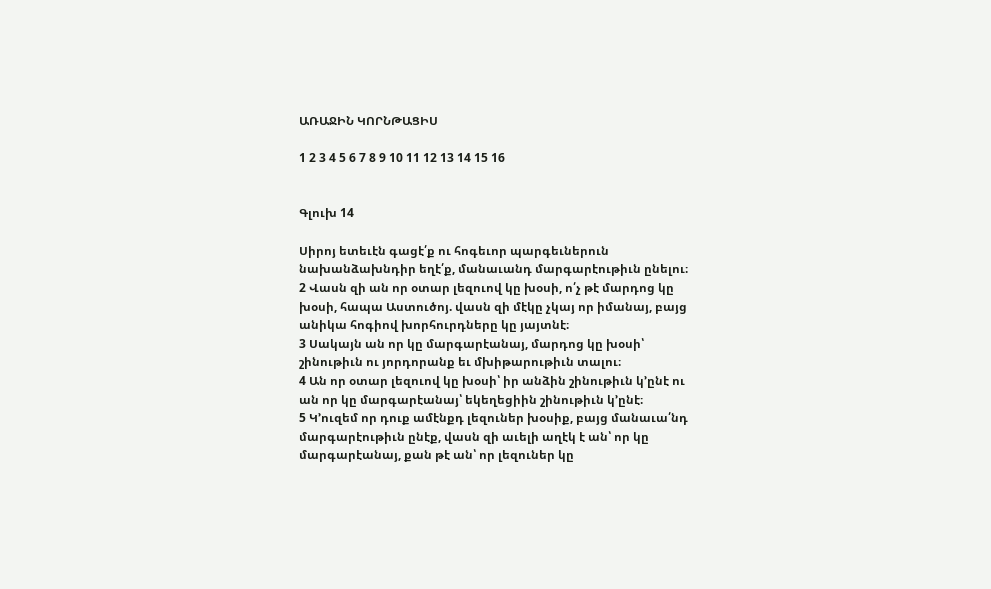ԱՌԱՋԻՆ ԿՈՐՆԹԱՑԻՍ

1 2 3 4 5 6 7 8 9 10 11 12 13 14 15 16


Գլուխ 14

Սիրոյ ետեւէն գացէ՛ք ու հոգեւոր պարգեւներուն նախանձախնդիր եղէ՛ք, մանաւանդ մարգարէութիւն ընելու։
2 Վասն զի ան որ օտար լեզուով կը խօսի, ո՛չ թէ մարդոց կը խօսի, հապա Աստուծոյ. վասն զի մէկը չկայ որ իմանայ, բայց անիկա հոգիով խորհուրդները կը յայտնէ։
3 Սակայն ան որ կը մարգարէանայ, մարդոց կը խօսի՝ շինութիւն ու յորդորանք եւ մխիթարութիւն տալու։
4 Ան որ օտար լեզուով կը խօսի՝ իր անձին շինութիւն կ’ընէ ու ան որ կը մարգարէանայ՝ եկեղեցիին շինութիւն կ’ընէ։
5 Կ’ուզեմ որ դուք ամէնքդ լեզուներ խօսիք, բայց մանաւա՛նդ մարգարէութիւն ընէք, վասն զի աւելի աղէկ է ան՝ որ կը մարգարէանայ, քան թէ ան՝ որ լեզուներ կը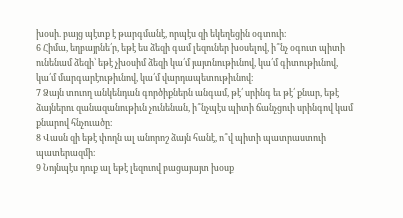խօսի. բայց պէտք է թարգմանէ, որպէս զի եկեղեցին օգտուի։
6 Հիմա, եղբայրնե՛ր, եթէ ես ձեզի գամ լեզուներ խօսելով, ի՞նչ օգուտ պիտի ունենամ ձեզի՝ եթէ չխօսիմ ձեզի կա՛մ յայտնութիւնով, կա՛մ գիտութիւնով, կա՛մ մարգարէութիւնով, կա՛մ վարդապետութիւնով։
7 Ձայն տուող անկենդան գործիքներն անգամ, թէ՛ սրինգ եւ թէ՛ քնար, եթէ ձայներու զանազանութիւն չունենան, ի՞նչպէս պիտի ճանչցուի սրինգով կամ քնարով հնչուածը։
8 Վասն զի եթէ փողն ալ անորոշ ձայն հանէ, ո՞վ պիտի պատրաստուի պատերազմի։
9 Նոյնպէս դուք ալ եթէ լեզուով բացայայտ խօսք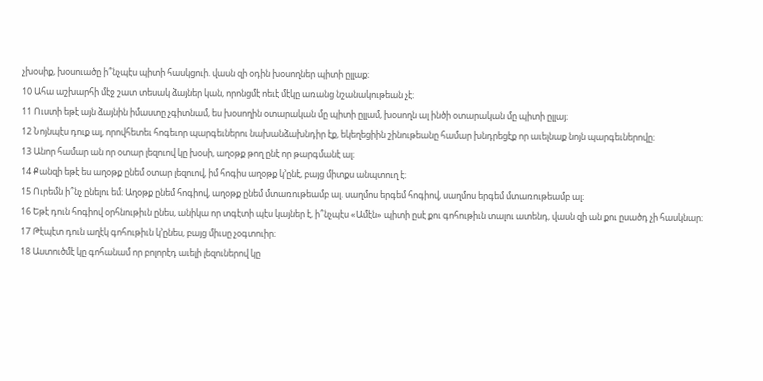չխօսիք, խօսուածը ի՞նչպէս պիտի հասկցուի. վասն զի օդին խօսողներ պիտի ըլլաք։
10 Ահա աշխարհի մէջ շատ տեսակ ձայներ կան, որոնցմէ ոեւէ մէկը առանց նշանակութեան չէ։
11 Ուստի եթէ այն ձայնին իմաստը չգիտնամ, ես խօսողին օտարական մը պիտի ըլլամ, խօսողն ալ ինծի օտարական մը պիտի ըլլայ։
12 Նոյնպէս դուք ալ, որովհետեւ հոգեւոր պարգեւներու նախանձախնդիր էք, եկեղեցիին շինութեանը համար խնդրեցէք որ աւելնաք նոյն պարգեւներովը։
13 Անոր համար ան որ օտար լեզուով կը խօսի, աղօթք թող ընէ որ թարգմանէ ալ։
14 Քանզի եթէ ես աղօթք ընեմ օտար լեզուով, իմ հոգիս աղօթք կ’ընէ, բայց միտքս անպտուղ է։
15 Ուրեմն ի՞նչ ընելու եմ։ Աղօթք ընեմ հոգիով, աղօթք ընեմ մտառութեամբ ալ. սաղմոս երգեմ հոգիով, սաղմոս երգեմ մտառութեամբ ալ։
16 Եթէ դուն հոգիով օրհնութիւն ընես, անիկա որ տգէտի պէս կայներ է, ի՞նչպէս «Ամէն» պիտի ըսէ քու գոհութիւն տալու ատենդ, վասն զի ան քու ըսածդ չի հասկնար։
17 Թէպէտ դուն աղէկ գոհութիւն կ’ընես, բայց միւսը չօգտուիր։
18 Աստուծմէ կը գոհանամ որ բոլորէդ աւելի լեզուներով կը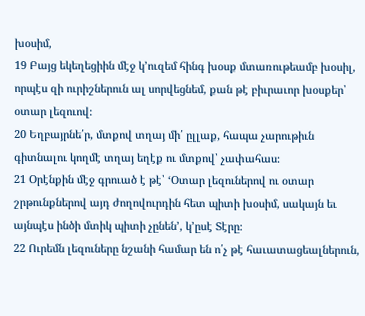խօսիմ,
19 Բայց եկեղեցիին մէջ կ’ուզեմ հինգ խօսք մտառութեամբ խօսիլ, որպէս զի ուրիշներուն ալ սորվեցնեմ, քան թէ բիւրաւոր խօսքեր՝ օտար լեզուով։
20 Եղբայրնե՛ր, մտքով տղայ մի՛ ըլլաք, հապա չարութիւն գիտնալու կողմէ տղայ եղէք ու մտքով՝ չափահաս։
21 Օրէնքին մէջ գրուած է թէ՝ ‘Օտար լեզուներով ու օտար շրթունքներով այդ ժողովուրդին հետ պիտի խօսիմ, սակայն եւ այնպէս ինծի մտիկ պիտի չընեն’, կ’ըսէ Տէրը։
22 Ուրեմն լեզուները նշանի համար են ո՛չ թէ հաւատացեալներուն,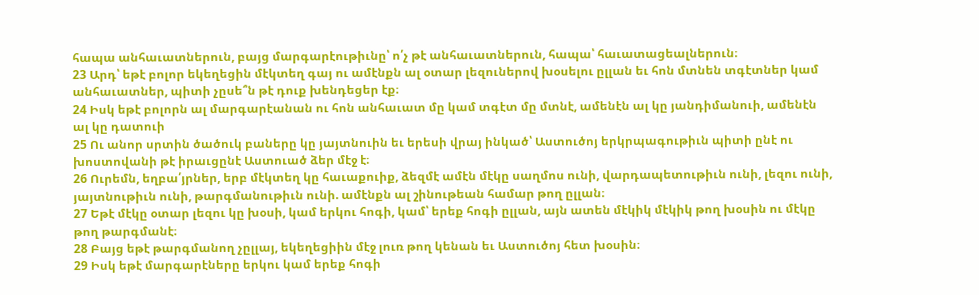հապա անհաւատներուն, բայց մարգարէութիւնը՝ ո՛չ թէ անհաւատներուն, հապա՝ հաւատացեալներուն։
23 Արդ՝ եթէ բոլոր եկեղեցին մէկտեղ գայ ու ամէնքն ալ օտար լեզուներով խօսելու ըլլան եւ հոն մտնեն տգէտներ կամ անհաւատներ, պիտի չըսե՞ն թէ դուք խենդեցեր էք։
24 Իսկ եթէ բոլորն ալ մարգարէանան ու հոն անհաւատ մը կամ տգէտ մը մտնէ, ամենէն ալ կը յանդիմանուի, ամենէն ալ կը դատուի
25 Ու անոր սրտին ծածուկ բաները կը յայտնուին եւ երեսի վրայ ինկած՝ Աստուծոյ երկրպագութիւն պիտի ընէ ու խոստովանի թէ իրաւցընէ Աստուած ձեր մէջ է։
26 Ուրեմն, եղբա՛յրներ, երբ մէկտեղ կը հաւաքուիք, ձեզմէ ամէն մէկը սաղմոս ունի, վարդապետութիւն ունի, լեզու ունի, յայտնութիւն ունի, թարգմանութիւն ունի. ամէնքն ալ շինութեան համար թող ըլլան։
27 Եթէ մէկը օտար լեզու կը խօսի, կամ երկու հոգի, կամ՝ երեք հոգի ըլլան, այն ատեն մէկիկ մէկիկ թող խօսին ու մէկը թող թարգմանէ։
28 Բայց եթէ թարգմանող չըլլայ, եկեղեցիին մէջ լուռ թող կենան եւ Աստուծոյ հետ խօսին։
29 Իսկ եթէ մարգարէները երկու կամ երեք հոգի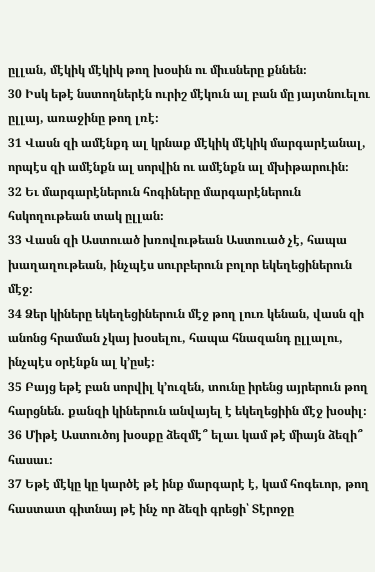ըլլան, մէկիկ մէկիկ թող խօսին ու միւսները քննեն։
30 Իսկ եթէ նստողներէն ուրիշ մէկուն ալ բան մը յայտնուելու ըլլայ, առաջինը թող լռէ։
31 Վասն զի ամէնքդ ալ կրնաք մէկիկ մէկիկ մարգարէանալ, որպէս զի ամէնքն ալ սորվին ու ամէնքն ալ մխիթարուին։
32 Եւ մարգարէներուն հոգիները մարգարէներուն հսկողութեան տակ ըլլան։
33 Վասն զի Աստուած խռովութեան Աստուած չէ, հապա խաղաղութեան, ինչպէս սուրբերուն բոլոր եկեղեցիներուն մէջ։
34 Ձեր կիները եկեղեցիներուն մէջ թող լուռ կենան, վասն զի անոնց հրաման չկայ խօսելու, հապա հնազանդ ըլլալու, ինչպէս օրէնքն ալ կ’ըսէ։
35 Բայց եթէ բան սորվիլ կ’ուզեն, տունը իրենց այրերուն թող հարցնեն. քանզի կիներուն անվայել է եկեղեցիին մէջ խօսիլ։
36 Միթէ Աստուծոյ խօսքը ձեզմէ՞ ելաւ կամ թէ միայն ձեզի՞ հասաւ։
37 Եթէ մէկը կը կարծէ թէ ինք մարգարէ է, կամ հոգեւոր, թող հաստատ գիտնայ թէ ինչ որ ձեզի գրեցի՝ Տէրոջը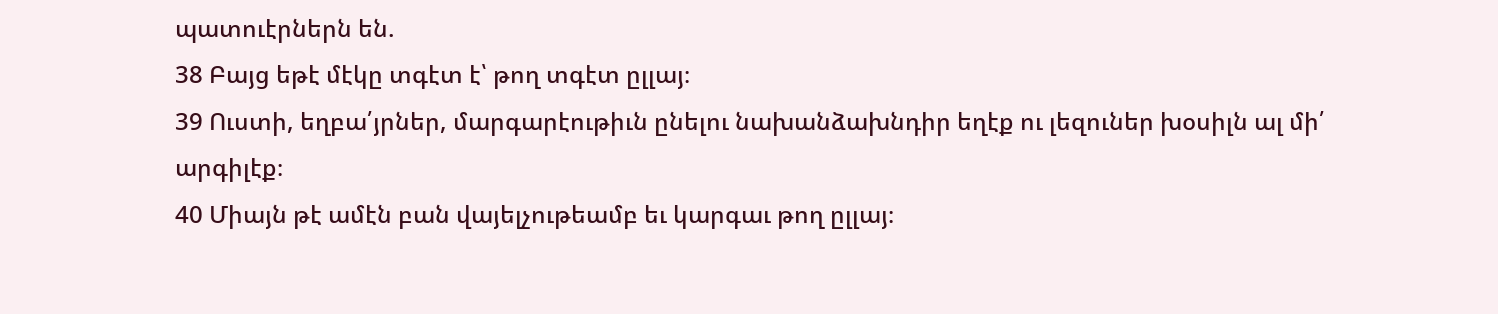պատուէրներն են.
38 Բայց եթէ մէկը տգէտ է՝ թող տգէտ ըլլայ։
39 Ուստի, եղբա՛յրներ, մարգարէութիւն ընելու նախանձախնդիր եղէք ու լեզուներ խօսիլն ալ մի՛ արգիլէք։
40 Միայն թէ ամէն բան վայելչութեամբ եւ կարգաւ թող ըլլայ։